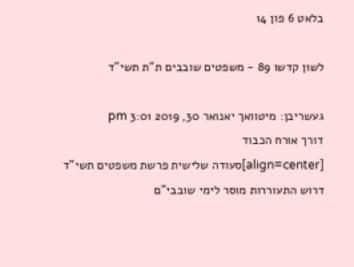בלאט 6 פון 14

לשון קדשו 89 - משפטים שובבים ת"ת תשי"ד

געשריבן: מיטוואך יאנואר 30, 2019 3:01 pm
דורך אורח הכבוד
[align=center]סעודה שלישית פרשת משפטים תשי"ד
דרוש התעוררות מוסר לימי שובבי"ם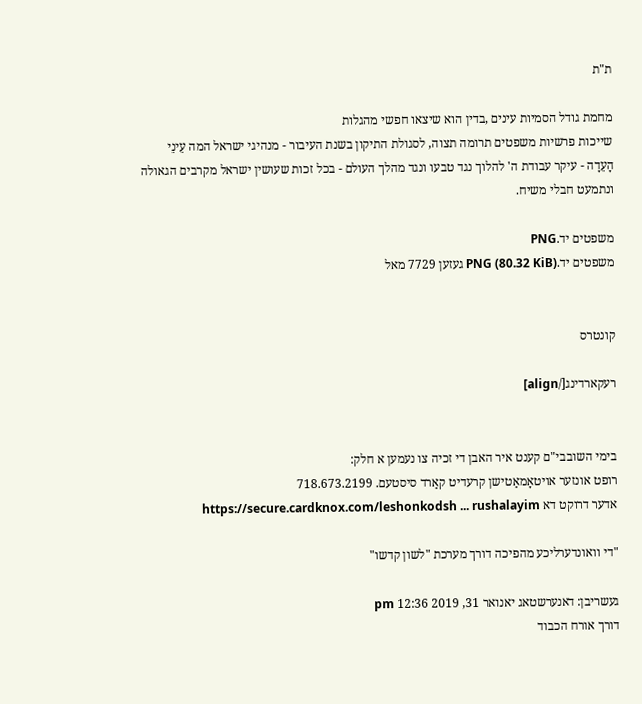ת"ת

מחמת גודל הסמיות עינים ,בדין הוא שיצאו חפשי מהגלות
שייכות פרשיות משפטים תרומה תצוה, לסגולת התיקון בשנת העיבור - מנהיגי ישראל המה עֵינֵי הָעֵדָה - עיקר עבודת ה' להלוך נגד טבעו ונגד מהלך העולם - בכל זכות שעושין ישראל מקרבים הגאולה ונתמעט חבלי משיח.

משפטים יד.PNG
משפטים יד.PNG (80.32 KiB) געזען 7729 מאל


קונטרס

רעקארדינג[/align]


בימי השובבי"ם קענט איר האבן די זכיה צו נעמען א חלק:
רופט אונזער אויטאָמאַטישן קרעדיט קאַרד סיסטעם. 718.673.2199
אדער דרוקט דא https://secure.cardknox.com/leshonkodsh ... rushalayim

"די וואונדערליכע מהפיכה דורך מערכת "לשון קדשו"

געשריבן: דאנערשטאג יאנואר 31, 2019 12:36 pm
דורך אורח הכבוד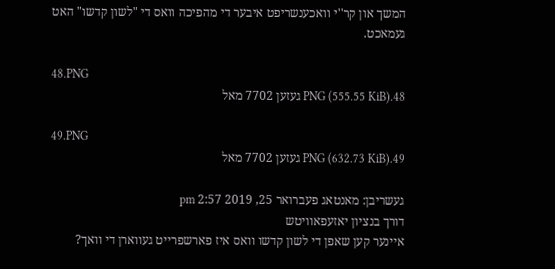המשך און קר''י וואכענשריפט איבער די מהפיכה וואס די "לשון קדשו" האט געמאכט.

48.PNG
48.PNG (555.55 KiB) געזען 7702 מאל

49.PNG
49.PNG (632.73 KiB) געזען 7702 מאל

געשריבן: מאנטאג פעברואר 25, 2019 2:57 pm
דורך בנציון יאזעפאוויטש
איינער קען שאפן די לשון קדשו וואס איז פארשפרייט געווארן די וואך?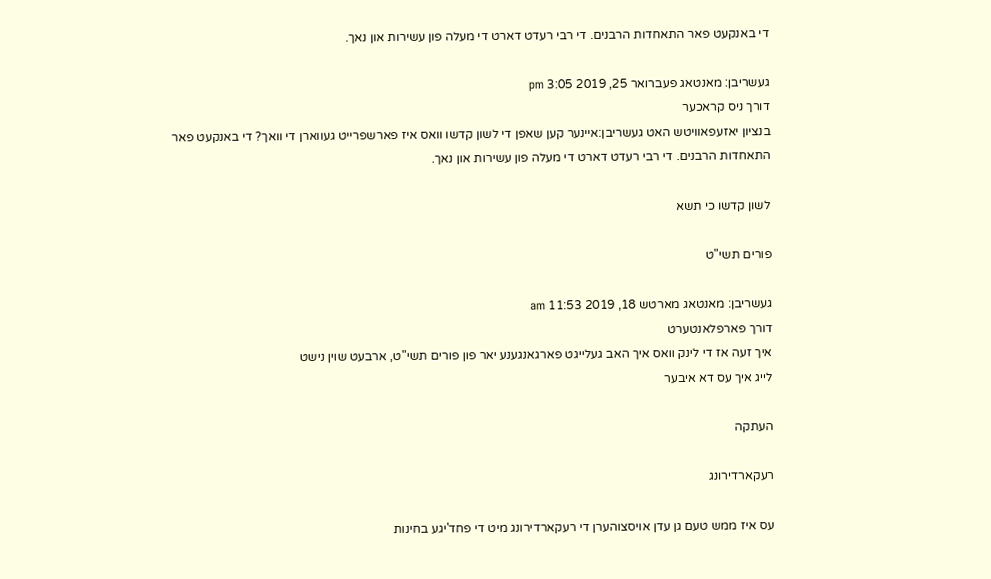די באנקעט פאר התאחדות הרבנים. די רבי רעדט דארט די מעלה פון עשירות און נאך.

געשריבן: מאנטאג פעברואר 25, 2019 3:05 pm
דורך ניס קראכער
בנציון יאזעפאוויטש האט געשריבן:איינער קען שאפן די לשון קדשו וואס איז פארשפרייט געווארן די וואך? די באנקעט פאר התאחדות הרבנים. די רבי רעדט דארט די מעלה פון עשירות און נאך.

לשון קדשו כי תשא

פורים תשי"ט

געשריבן: מאנטאג מארטש 18, 2019 11:53 am
דורך פארפלאנטערט
איך זעה אז די לינק וואס איך האב געלייגט פארגאנגענע יאר פון פורים תשי"ט, ארבעט שוין נישט
לייג איך עס דא איבער

העתקה

רעקארדירונג

עס איז ממש טעם גן עדן אויסצוהערן די רעקארדירונג מיט די פחד'יגע בחינות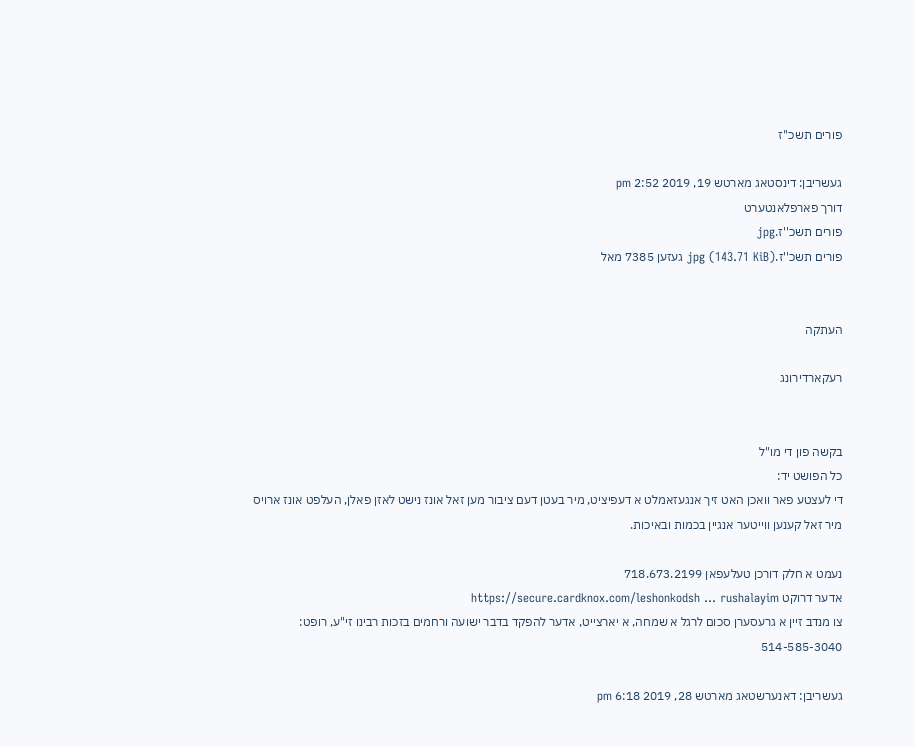פורים תשכ''ז

געשריבן: דינסטאג מארטש 19, 2019 2:52 pm
דורך פארפלאנטערט
פורים תשכ''ז.jpg
פורים תשכ''ז.jpg (143.71 KiB) געזען 7385 מאל


העתקה

רעקארדירונג


בקשה פון די מו"ל
כל הפושט יד:
די לעצטע פאר וואכן האט זיך אנגעזאמלט א דעפיציט, מיר בעטן דעם ציבור מען זאל אונז נישט לאזן פאלן, העלפט אונז ארויס מיר זאל קענען ווייטער אנגיין בכמות ובאיכות.

נעמט א חלק דורכן טעלעפאן 718.673.2199
אדער דרוקט https://secure.cardknox.com/leshonkodsh ... rushalayim
צו מנדב זיין א גרעסערן סכום לרגל א שמחה, א יארצייט, אדער להפקד בדבר ישועה ורחמים בזכות רבינו זי"ע, רופט: 514-585-3040

געשריבן: דאנערשטאג מארטש 28, 2019 6:18 pm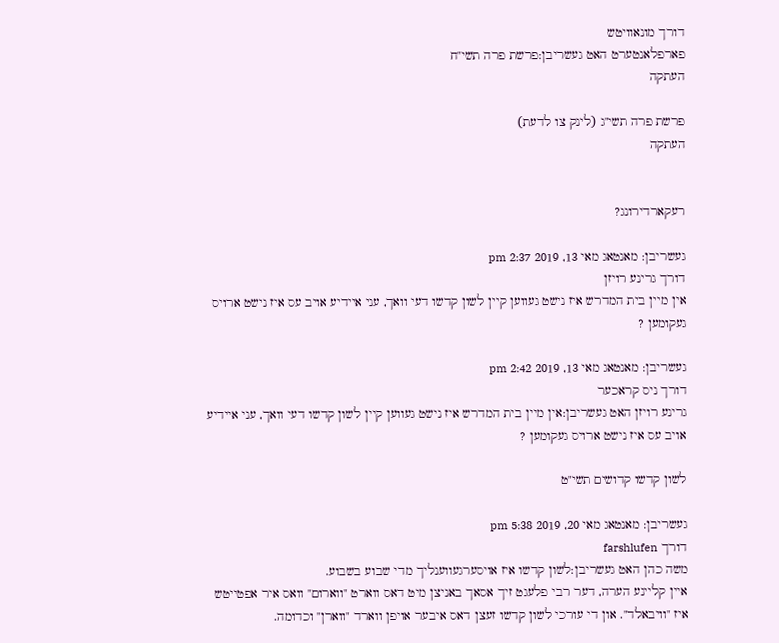דורך מונאוויטש
פארפלאנטערט האט געשריבן:פרשת פרה תשי"ח
העתקה

פרשת פרה תשי"ג (לינק צו לדעת)
העתקה


רעקארדירונג?

געשריבן: מאנטאג מאי 13, 2019 2:37 pm
דורך גרינע רויזן
אין מיין בית המדרש איז נישט געווען קיין לשון קדשו דעי וואך, עני איידיע אויב עס איז נישט ארויס געקומען ?

געשריבן: מאנטאג מאי 13, 2019 2:42 pm
דורך ניס קראכער
גרינע רויזן האט געשריבן:אין מיין בית המדרש איז נישט געווען קיין לשון קדשו דעי וואך, עני איידיע אויב עס איז נישט ארויס געקומען ?

לשון קדשו קדושים תשי"ט

געשריבן: מאנטאג מאי 20, 2019 5:38 pm
דורך farshlufen
משה כהן האט געשריבן:לשון קדשו איז אויסערגעווענליך מדי שבוע בשבוע.
איין קליינע הערה, דער רבי פלעגט זיך אסאך באניצן מיט דאס ווארט "ווארום" וואס איר אפטייטש איז "וויבאלד". און די עורכי לשון קדשו זעצן דאס איבער אויפן ווארד "ווארן" וכדומה.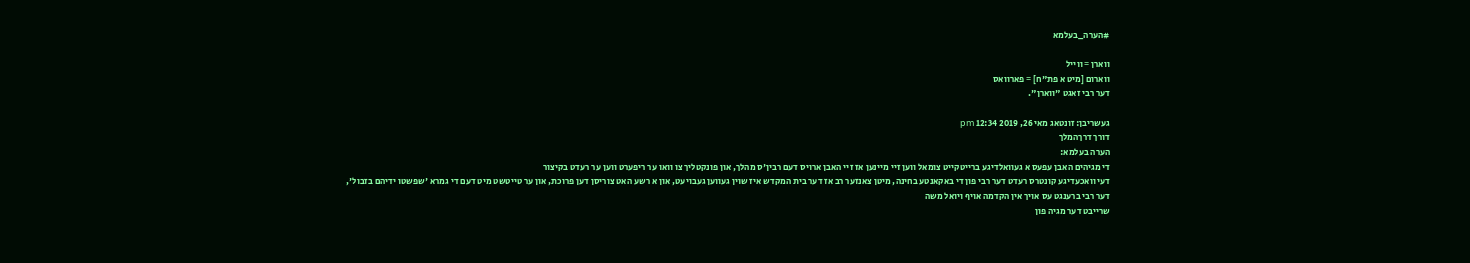#הערה_בעלמא

ווארן = ווייל
ווארום [מיט א פת"ח] = פארוואס
דער רבי זאגט "ווארן".

געשריבן: זונטאג מאי 26, 2019 12:34 pm
דורך דרךהמלך
הערה בעלמא:
די מגיהים האבן עפעס א געוואלדיגע ברייטקייט צומאל ווען זיי מיינען אז זיי האבן ארויס דעם רבין'ס מהלך, און פונקטליך צו וואו ער ריפערט ווען ער רעדט בקיצור
דעי וואכעדיגע קונטרס רעדט דער רבי פון די באקאנטע בחינה, מיטן צאנזער רב אז דער בית המקדש איז שוין געווען געבויעט, און א רשע האט צוריסן דען פרוכת, און ער טייטשט מיט דעם די גמרא 'שפשטו ידיהם בזבול', דער רבי ברענגט עס אויך אין הקדמה אויף ויואל משה
שרייבט דער מגיה פון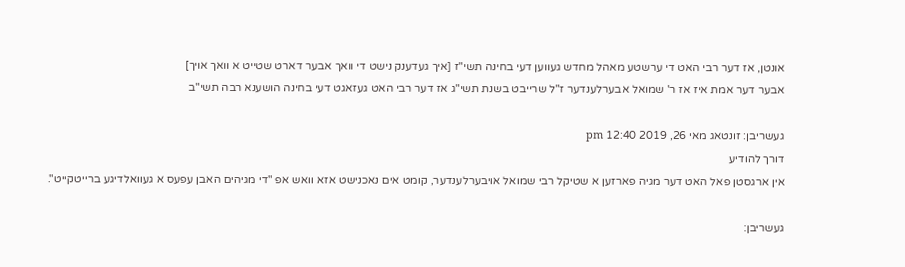אונטן, אז דער רבי האט די ערשטע מאהל מחדש געווען דעי בחינה תשי"ז [איך געדענק נישט די וואך אבער דארט שטייט א וואך אויך]
אבער דער אמת איז אז ר' שמואל אבערלענדער ז"ל שרייבט בשנת תשי"ג אז דער רבי האט געזאגט דעי בחינה הושענא רבה תשי"ב

געשריבן: זונטאג מאי 26, 2019 12:40 pm
דורך להודיע
אין ארגסטן פאל האט דער מגיה פארזען א שטיקל רבי שמואל אויבערלענדער, קומט אים נאכנישט אזא וואש אפ "די מגיהים האבן עפעס א געוואלדיגע ברייטקייט".

געשריבן: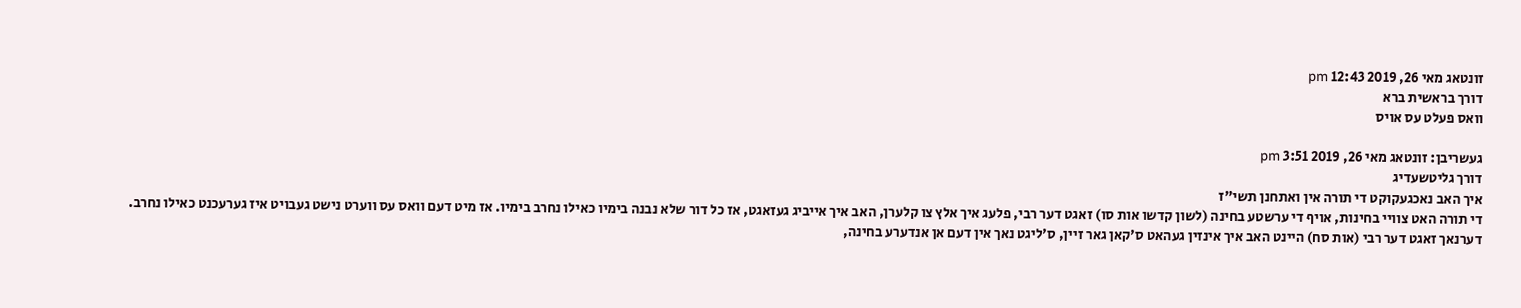זונטאג מאי 26, 2019 12:43 pm
דורך בראשית ברא
וואס פעלט עס אויס

געשריבן: זונטאג מאי 26, 2019 3:51 pm
דורך גליטשעדיג
איך האב נאכגעקוקט די תורה אין ואתחנן תשי"ז
די תורה האט צוויי בחינות, אויף די ערשטע בחינה (לשון קדשו אות סו) זאגט דער רבי, פלעג איך אלץ צו קלערן, האב איך אייביג געזאגט, אז כל דור שלא נבנה בימיו כאילו נחרב בימיו. אז מיט דעם וואס עס ווערט נישט געבויט איז גערעכנט כאילו נחרב.
דערנאך זאגט דער רבי (אות סח) היינט האב איך אינזין געהאט ס'קאן גאר זיין, ס'ליגט נאך אין דעם אן אנדערע בחינה,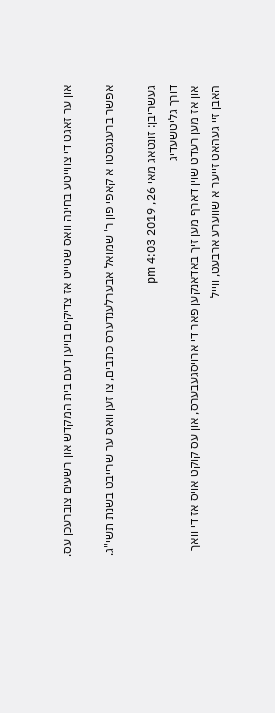און ער זאגט די צווייטע בחינה וואס שטייט אז צדיקים בויען דעם בית המקדש און רשעים צוברעכן עס.

אפשר ברענגסטו א קאפי פון ר' שמואל אבערלענדערס כתבים, צו זען וואס ער שרייבט בשנת תשי"ג.

געשריבן: זונטאג מאי 26, 2019 4:03 pm
דורך גליטשעדיג
און אז מען רעדט שוין דארף מען זיך באדאנקען פאר די ארויסגעבערס, און עס קוקט אויס אז די וואך האבן זיי געהאט זייער א שווערע ארבעט, ווייל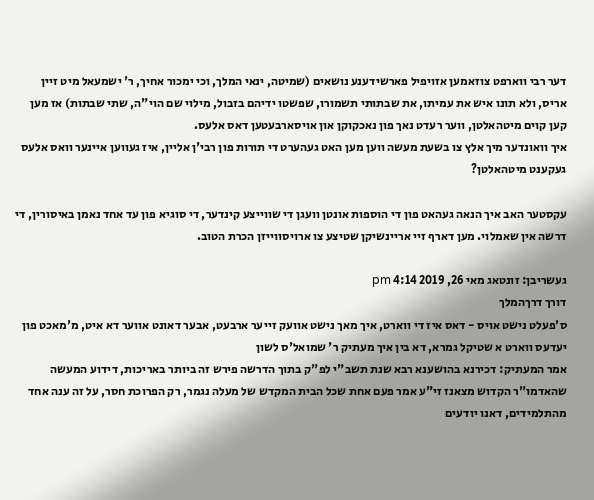דער רבי ווארפט צוזאמען אזויפיל פארשידענע נושאים (שמיטה, ינאי המלך, וכי ימכור אחיך, ר' ישמעאל מיט זיין אריס, ולא תונו איש את עמיתו, את שבתותי תשמורו, שפשטו ידיהם בזבול, מילוי שם הוי"ה, שתי שבתות) אז מען קען קוים מיטהאלטן, ווער רעדט נאך פון נאכקוקן און אויסארבעטען דאס אלעס.
איך וואונדער מיך אלץ צו בשעת מעשה ווען מען האט געהערט די תורות פון רבי'ן אליין, איז געווען איינער וואס אלעס געקענט מיטהאלטן?

עקסטער האב איך הנאה געהאט פון די הוספות אונטן וועגן די שווייצע קינדער, די סוגיא פון עד אחד נאמן באיסורין, די דרשה אין שאמלוי. מען דארף זיי אריינשיקן שטיצע צו ארויסווייזן הכרת הטוב.

געשריבן: זונטאג מאי 26, 2019 4:14 pm
דורך דרךהמלך
ס'פעלט נישט אויס - דאס איז די ווארט, איך מאך נישט אוועק זייער ארבעט, אבער דאונט אווער דא איט, מ'מאכט פון יעדעס ווארט א שטיקל גמרא, דא בין איך מעתיק ר' שמואל'ס לשון
אמר המעתיק: דכירנא בהושענא רבא שנת תשב"י לפ"ק בתוך הדרשה פירש זה ביותר באריכות, דידוע המעשה שהאדמו"ר הקדוש מצאנז זי"ע אמר פעם אחת שכל הבית המקדש של מעלה נגמר, רק הפרוכת חסר, על זה ענה אחד מהתלמידים, דאנו יודעים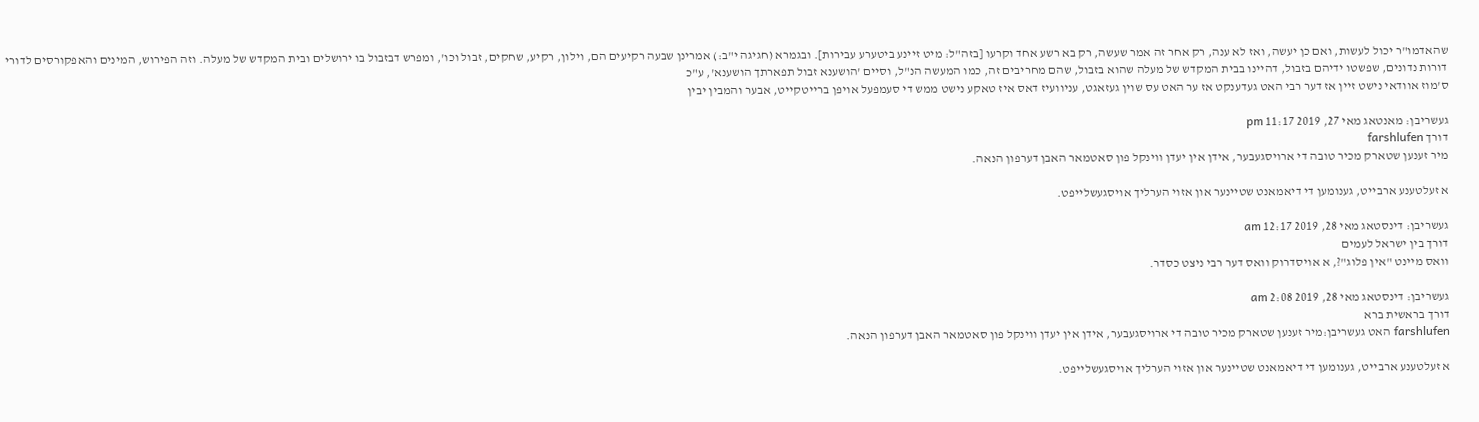שהאדמו"ר יכול לעשות, ואם כן יעשה, ואז לא ענה, רק אחר זה אמר שעשה, רק בא רשע אחד וקרעו [בזה"ל: מיט זיינע ביטערע עבירות]. ובגמרא (חגיגה י"ב:) אמרינן שבעה רקיעים הם, וילון, רקיע, שחקים, זבול וכו', ומפרש דבזבול בו ירושלים ובית המקדש של מעלה. וזה הפירוש, המינים והאפקורסים לדורי דורות נדונים, שפשטו ידיהם בזבול, דהיינו בבית המקדש של מעלה שהוא בזבול, שהם מחריבים זה, כמו המעשה הנ"ל, וסיים 'הושענא זבול תפארתך הושענא', ע"כ
ס'מוז אוודאי נישט זיין אז דער רבי האט געדענקט אז ער האט עס שוין געזאגט, עניוועיז דאס איז טאקע נישט ממש די סעמפעל אויפן ברייטקייט, אבער והמבין יבין

געשריבן: מאנטאג מאי 27, 2019 11:17 pm
דורך farshlufen
מיר זענען שטארק מכיר טובה די ארויסגעבער, אידן אין יעדן ווינקל פון סאטמאר האבן דערפון הנאה.

א זעלטענע ארבייט, גענומען די דיאמאנט שטיינער און אזוי הערליך אויסגעשלייפט.

געשריבן: דינסטאג מאי 28, 2019 12:17 am
דורך בין ישראל לעמים
וואס מיינט "אין פלוג"?, א אויסדרוק וואס דער רבי ניצט כסדר.

געשריבן: דינסטאג מאי 28, 2019 2:08 am
דורך בראשית ברא
farshlufen האט געשריבן:מיר זענען שטארק מכיר טובה די ארויסגעבער, אידן אין יעדן ווינקל פון סאטמאר האבן דערפון הנאה.

א זעלטענע ארבייט, גענומען די דיאמאנט שטיינער און אזוי הערליך אויסגעשלייפט.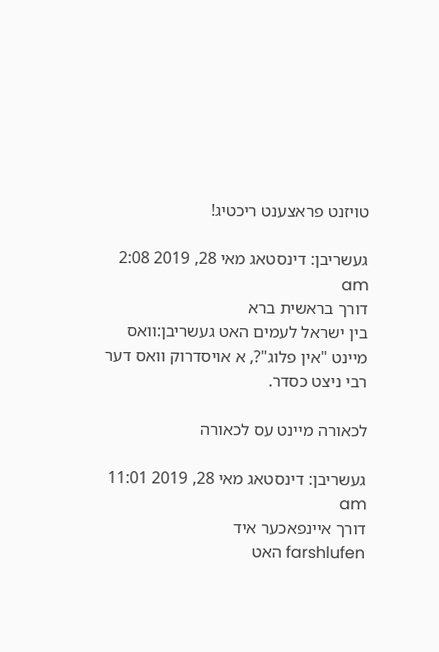טויזנט פראצענט ריכטיג!

געשריבן: דינסטאג מאי 28, 2019 2:08 am
דורך בראשית ברא
בין ישראל לעמים האט געשריבן:וואס מיינט "אין פלוג"?, א אויסדרוק וואס דער רבי ניצט כסדר.

לכאורה מיינט עס לכאורה

געשריבן: דינסטאג מאי 28, 2019 11:01 am
דורך איינפאכער איד
farshlufen האט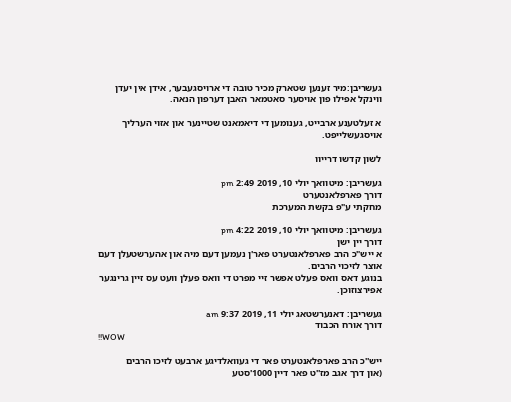געשריבן:מיר זענען שטארק מכיר טובה די ארויסגעבער, אידן אין יעדן ווינקל אפילו פון אויסער סאטמאר האבן דערפון הנאה.

א זעלטענע ארבייט, גענומען די דיאמאנט שטיינער און אזוי הערליך אויסגעשלייפט.

לשון קדשו דרייוו

געשריבן: מיטוואך יולי 10, 2019 2:49 pm
דורך פארפלאנטערט
מחקתי ע"פ בקשת המערכת

געשריבן: מיטוואך יולי 10, 2019 4:22 pm
דורך יין ישן
א ייש"כ הרב פארפלאנטערט פאר'ן נעמען דעם מיה און אהערשטעלן דעם אוצר לזיכוי הרבים.
בנוגע דאס וואס פעלט אפשר זיי מפרט די וואס פעלן וועט עס זיין גרינגער אפירצוזוכן.

געשריבן: דאנערשטאג יולי 11, 2019 9:37 am
דורך אורח הכבוד
!!WOW

ייש''כ הרב פארפלאנטערט פאר די געוואלדיגע ארבעט לזיכו הרבים
(און דרך אגב מז''ט פאר דיין 1000'סטע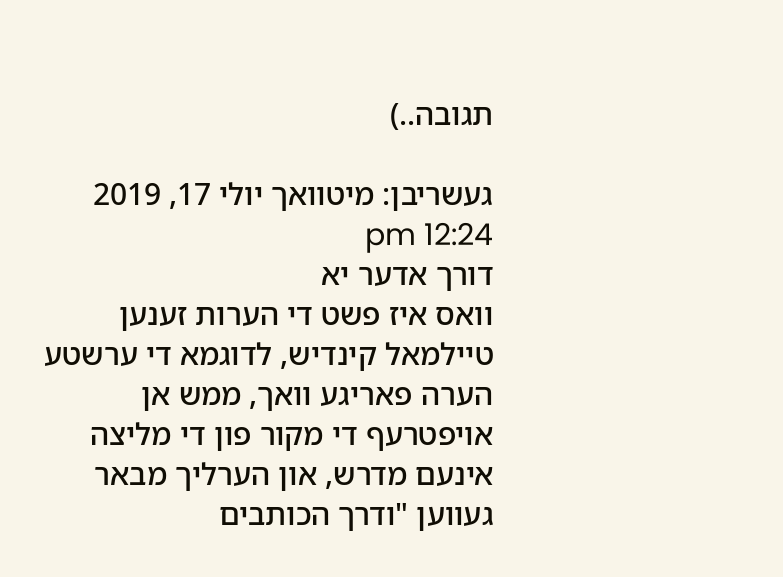תגובה..)

געשריבן: מיטוואך יולי 17, 2019 12:24 pm
דורך אדער יא
וואס איז פשט די הערות זענען טיילמאל קינדיש, לדוגמא די ערשטע הערה פאריגע וואך, ממש אן אויפטרעף די מקור פון די מליצה אינעם מדרש, און הערליך מבאר געווען "ודרך הכותבים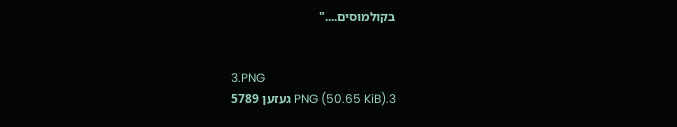בקולמוסים...."


3.PNG
3.PNG (50.65 KiB) געזען 5789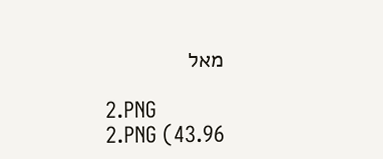מאל

2.PNG
2.PNG (43.96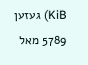KiB) געזען 5789 מאל